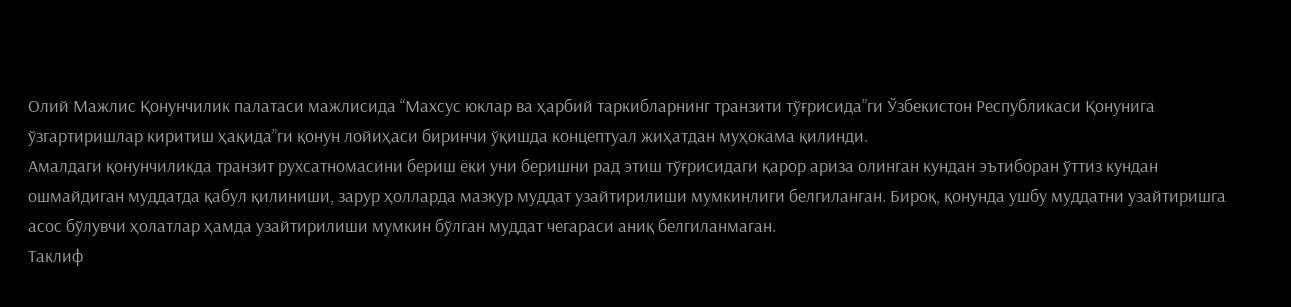Олий Мажлис Қонунчилик палатаси мажлисида “Махсус юклар ва ҳарбий таркибларнинг транзити тўғрисида”ги Ўзбекистон Республикаси Қонунига ўзгартиришлар киритиш ҳақида”ги қонун лойиҳаси биринчи ўқишда концептуал жиҳатдан муҳокама қилинди.
Амалдаги қонунчиликда транзит рухсатномасини бериш ёки уни беришни рад этиш тўғрисидаги қарор ариза олинган кундан эътиборан ўттиз кундан ошмайдиган муддатда қабул қилиниши, зарур ҳолларда мазкур муддат узайтирилиши мумкинлиги белгиланган. Бироқ, қонунда ушбу муддатни узайтиришга асос бўлувчи ҳолатлар ҳамда узайтирилиши мумкин бўлган муддат чегараси аниқ белгиланмаган.
Таклиф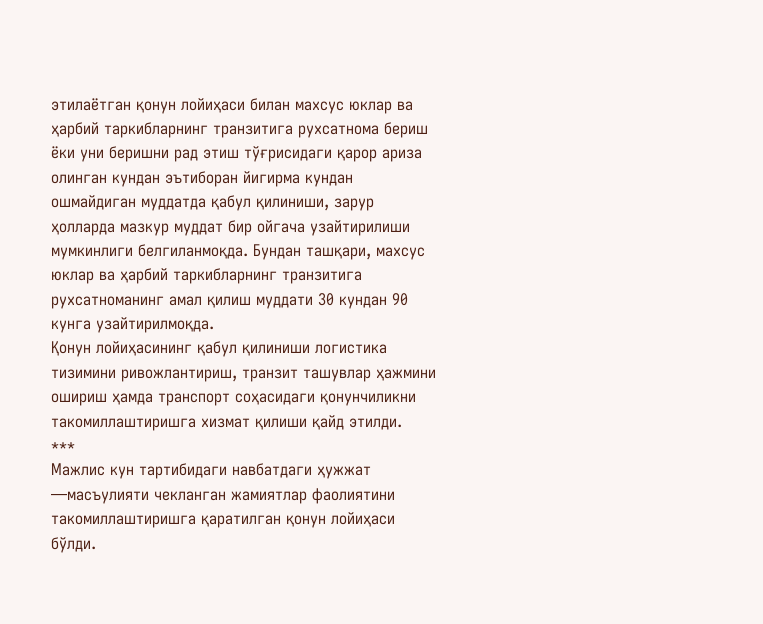этилаётган қонун лойиҳаси билан махсус юклар ва ҳарбий таркибларнинг транзитига рухсатнома бериш ёки уни беришни рад этиш тўғрисидаги қарор ариза олинган кундан эътиборан йигирма кундан ошмайдиган муддатда қабул қилиниши, зарур ҳолларда мазкур муддат бир ойгача узайтирилиши мумкинлиги белгиланмоқда. Бундан ташқари, махсус юклар ва ҳарбий таркибларнинг транзитига рухсатноманинг амал қилиш муддати 30 кундан 90 кунга узайтирилмоқда.
Қонун лойиҳасининг қабул қилиниши логистика тизимини ривожлантириш, транзит ташувлар ҳажмини ошириш ҳамда транспорт соҳасидаги қонунчиликни такомиллаштиришга хизмат қилиши қайд этилди.
***
Мажлис кун тартибидаги навбатдаги ҳужжат —масъулияти чекланган жамиятлар фаолиятини такомиллаштиришга қаратилган қонун лойиҳаси бўлди.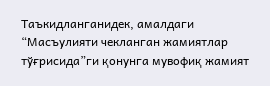Таъкидланганидек, амалдаги “Масъулияти чекланган жамиятлар тўғрисида”ги қонунга мувофиқ жамият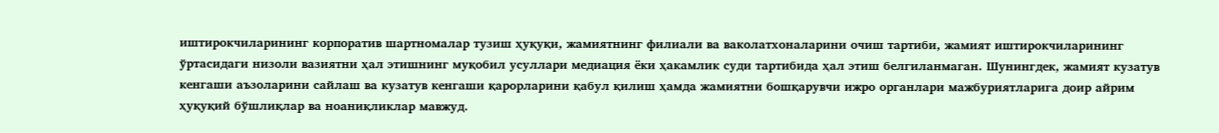иштирокчиларининг корпоратив шартномалар тузиш ҳуқуқи, жамиятнинг филиали ва ваколатхоналарини очиш тартиби, жамият иштирокчиларининг ўртасидаги низоли вазиятни ҳал этишнинг муқобил усуллари медиация ёки ҳакамлик суди тартибида ҳал этиш белгиланмаган. Шунингдек, жамият кузатув кенгаши аъзоларини сайлаш ва кузатув кенгаши қарорларини қабул қилиш ҳамда жамиятни бошқарувчи ижро органлари мажбуриятларига доир айрим ҳуқуқий бўшлиқлар ва ноаниқликлар мавжуд.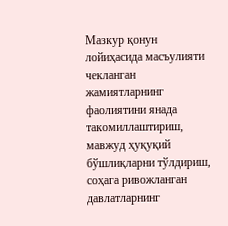Мазкур қонун лойиҳасида масъулияти чекланган жамиятларнинг фаолиятини янада такомиллаштириш, мавжуд ҳуқуқий бўшлиқларни тўлдириш, соҳага ривожланган давлатларнинг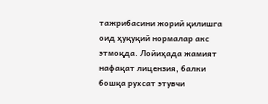тажрибасини жорий қилишга оид ҳуқуқий нормалар акс этмоқда. Лойиҳада жамият нафақат лицензия, балки бошқа рухсат этувчи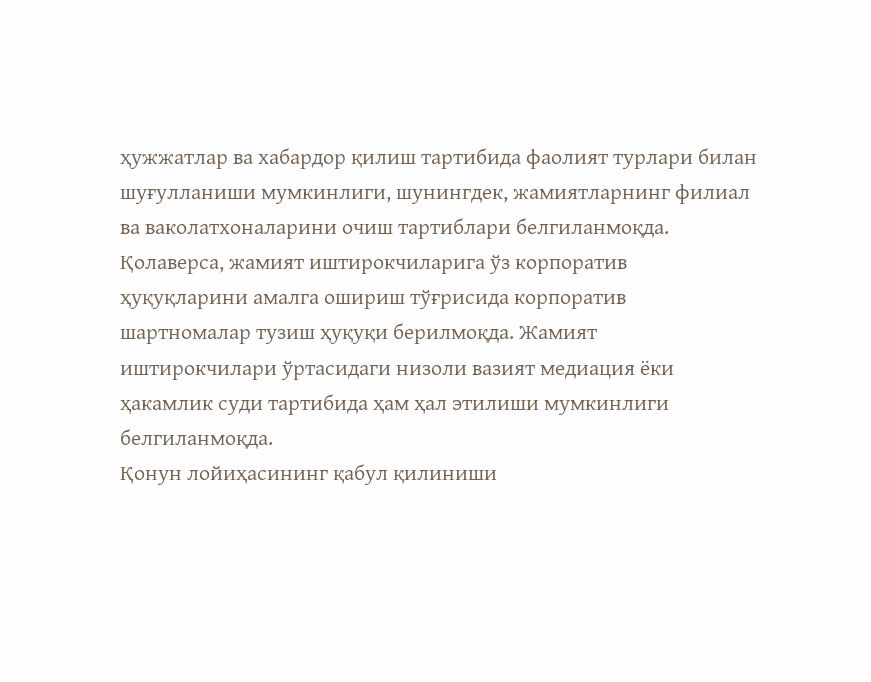ҳужжатлар ва хабардор қилиш тартибида фаолият турлари билан шуғулланиши мумкинлиги, шунингдек, жамиятларнинг филиал ва ваколатхоналарини очиш тартиблари белгиланмоқда.
Қолаверса, жамият иштирокчиларига ўз корпоратив ҳуқуқларини амалга ошириш тўғрисида корпоратив шартномалар тузиш ҳуқуқи берилмоқда. Жамият иштирокчилари ўртасидаги низоли вазият медиация ёки ҳакамлик суди тартибида ҳам ҳал этилиши мумкинлиги белгиланмоқда.
Қонун лойиҳасининг қабул қилиниши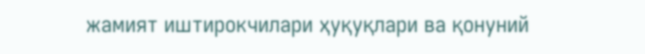жамият иштирокчилари ҳуқуқлари ва қонуний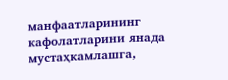манфаатларининг кафолатларини янада мустаҳкамлашга,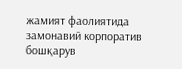жамият фаолиятида замонавий корпоратив бошқарув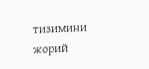тизимини жорий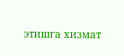этишга хизмат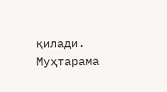қилади.
Муҳтарама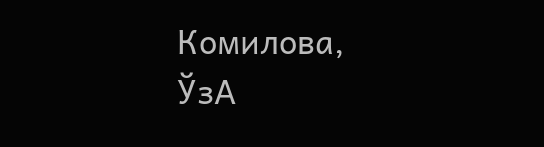Комилова,
ЎзА